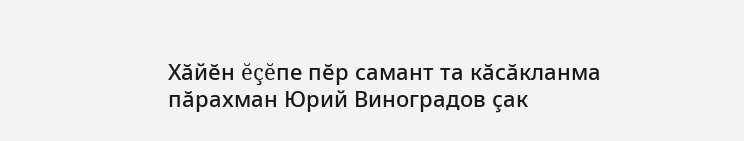Хăйĕн ĕçĕпе пĕр самант та кăсăкланма пăрахман Юрий Виноградов çак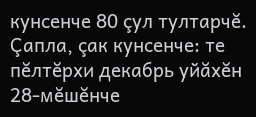кунсенче 80 çул тултарчĕ. Çапла, çак кунсенче: те пĕлтĕрхи декабрь уйăхĕн 28-мĕшĕнче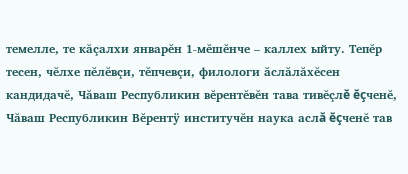темелле, те кăçалхи январĕн 1-мĕшĕнче – каллех ыйту. Тепĕр тесен, чĕлхе пĕлĕвçи, тĕпчевçи, филологи ăслăлăхĕсен кандидачĕ, Чăваш Республикин вĕрентĕвĕн тава тивĕçлĕ ĕçченĕ, Чăваш Республикин Вĕрентÿ институчĕн наука аслă ĕçченĕ тав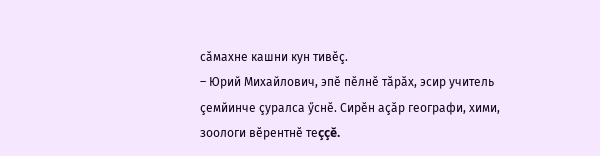сăмахне кашни кун тивĕç.
– Юрий Михайлович, эпĕ пĕлнĕ тăрăх, эсир учитель çемйинче çуралса ӳснĕ. Сирĕн аçăр географи, хими, зоологи вĕрентнĕ теççĕ.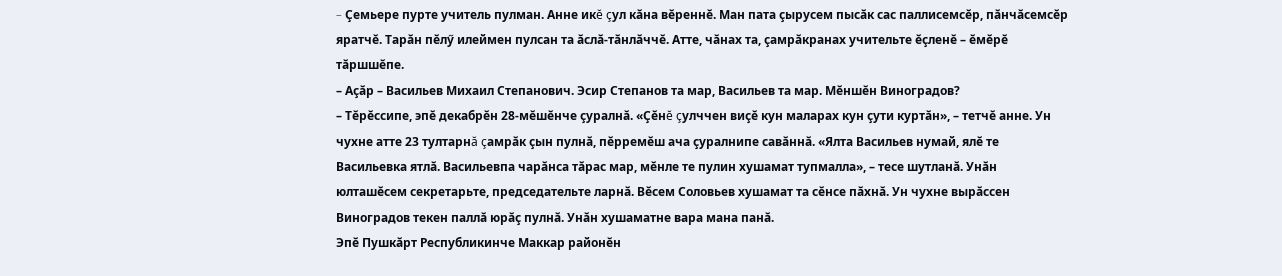– Çемьере пурте учитель пулман. Анне икĕ çул кăна вĕреннĕ. Ман пата çырусем пысăк сас паллисемсĕр, пăнчăсемсĕр яратчĕ. Тарăн пĕлӳ илеймен пулсан та ăслă-тăнлăччĕ. Атте, чăнах та, çамрăкранах учительте ĕçленĕ – ĕмĕрĕ тăршшĕпе.
– Аçăр – Васильев Михаил Степанович. Эсир Степанов та мар, Васильев та мар. Мĕншĕн Виноградов?
– Тĕрĕссипе, эпĕ декабрĕн 28-мĕшĕнче çуралнă. «Çĕнĕ çулччен виçĕ кун маларах кун çути куртăн», – тетчĕ анне. Ун чухне атте 23 тултарнă çамрăк çын пулнă, пĕрремĕш ача çуралнипе савăннă. «Ялта Васильев нумай, ялĕ те Васильевка ятлă. Васильевпа чарăнса тăрас мар, мĕнле те пулин хушамат тупмалла», – тесе шутланă. Унăн юлташĕсем секретарьте, председательте ларнă. Вĕсем Соловьев хушамат та сĕнсе пăхнă. Ун чухне вырăссен Виноградов текен паллă юрăç пулнă. Унăн хушаматне вара мана панă.
Эпĕ Пушкăрт Республикинче Маккар районĕн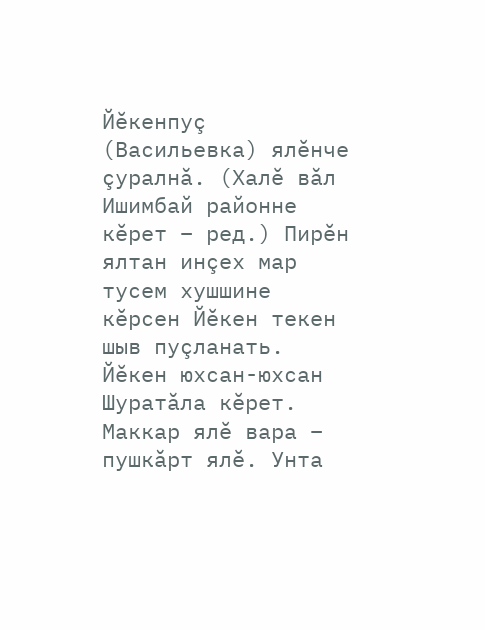Йĕкенпуç (Васильевка) ялĕнче çуралнă. (Халĕ вăл Ишимбай районне кĕрет – ред.) Пирĕн ялтан инçех мар тусем хушшине кĕрсен Йĕкен текен шыв пуçланать. Йĕкен юхсан-юхсан Шуратăла кĕрет. Маккар ялĕ вара – пушкăрт ялĕ. Унта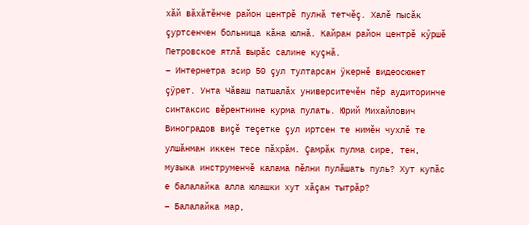хăй вăхăтĕнче район центрĕ пулнă тетчĕç. Халĕ пысăк çуртсенчен больница кăна юлнă. Кайран район центрĕ кӳршĕ Петровское ятлă вырăс салине куçнă.
– Интернетра эсир 50 çул тултарсан ÿкернĕ видеосюжет çÿрет. Унта Чăваш патшалăх университечĕн пĕр аудиторинче синтаксис вĕрентнине курма пулать. Юрий Михайлович Виноградов виçĕ теçетке çул иртсен те нимĕн чухлĕ те улшăнман иккен тесе пăхрăм. Çамрăк пулма сире, тен, музыка инструменчĕ калама пĕлни пулăшать пуль? Хут купăс е балалайка алла юлашки хут хăçан тытрăр?
– Балалайка мар,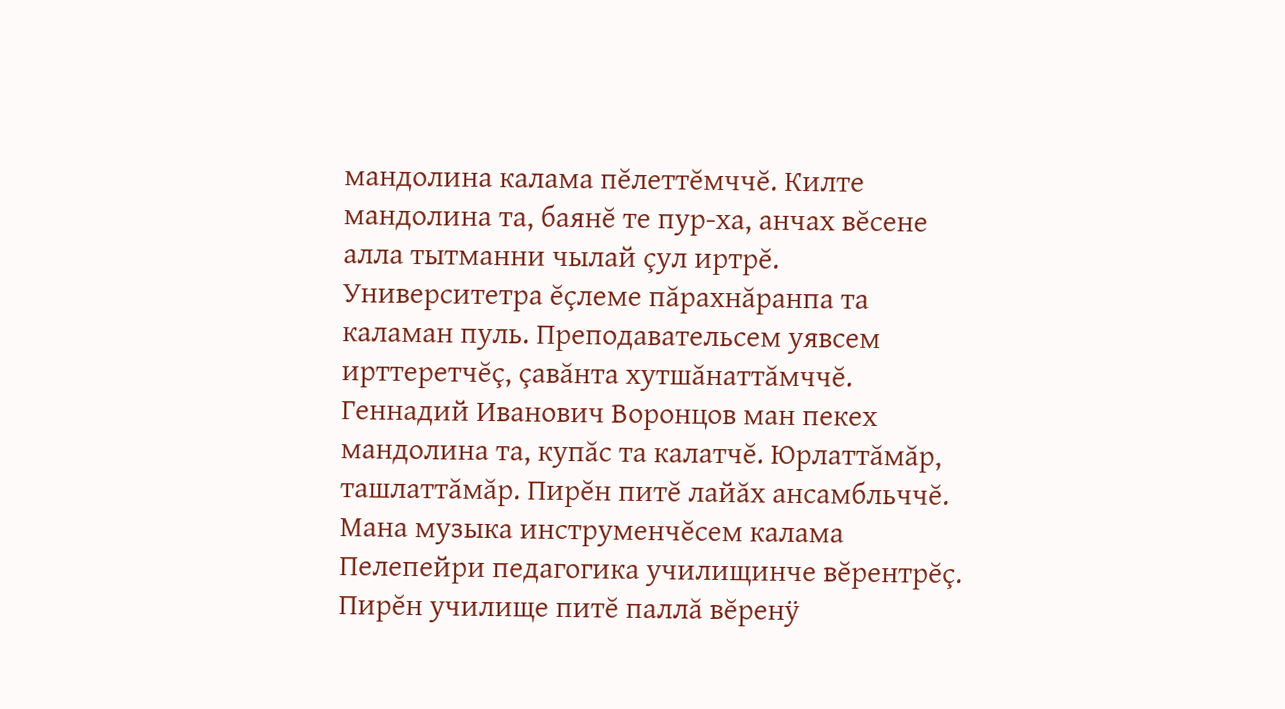мандолина калама пĕлеттĕмччĕ. Килте мандолина та, баянĕ те пур-ха, анчах вĕсене алла тытманни чылай çул иртрĕ. Университетра ĕçлеме пăрахнăранпа та каламан пуль. Преподавательсем уявсем ирттеретчĕç, çавăнта хутшăнаттăмччĕ. Геннадий Иванович Воронцов ман пекех мандолина та, купăс та калатчĕ. Юрлаттăмăр, ташлаттăмăр. Пирĕн питĕ лайăх ансамбльччĕ. Мана музыка инструменчĕсем калама Пелепейри педагогика училищинче вĕрентрĕç. Пирĕн училище питĕ паллă вĕренÿ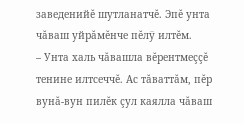заведенийĕ шутланатчĕ. Эпĕ унта чăваш уйрăмĕнче пĕлÿ илтĕм.
– Унта халь чăвашла вĕрентмеççĕ тенине илтсеччĕ. Ас тăваттăм, пĕр вунă-вун пилĕк çул каялла чăваш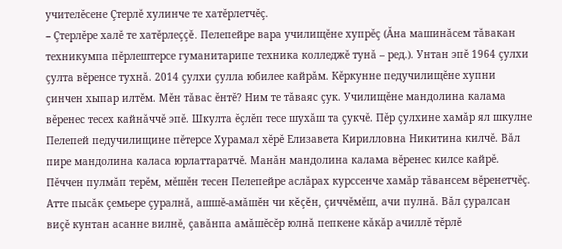учителĕсене Çтерлĕ хулинче те хатĕрлетчĕç.
– Çтерлĕре халĕ те хатĕрлеççĕ. Пелепейре вара училищĕне хупрĕç (Ăна машинăсем тăвакан техникумпа пĕрлештерсе гуманитарипе техника колледжĕ тунă – ред.). Унтан эпĕ 1964 çулхи çулта вĕренсе тухнă. 2014 çулхи çулла юбилее кайрăм. Кĕркунне педучилищĕне хупни çинчен хыпар илтĕм. Мĕн тăвас ĕнтĕ? Ним те тăваяс çук. Училищĕне мандолина калама вĕренес тесех кайнăччĕ эпĕ. Шкулта ĕçлĕп тесе шухăш та çукчĕ. Пĕр çулхине хамăр ял шкулне Пелепей педучилищине пĕтерсе Хурамал хĕрĕ Елизавета Кирилловна Никитина килчĕ. Вăл пире мандолина каласа юрлаттаратчĕ. Манăн мандолина калама вĕренес килсе кайрĕ. Пĕччен пулмăп терĕм, мĕшĕн тесен Пелепейре аслăрах курссенче хамăр тăвансем вĕренетчĕç.
Атте пысăк çемьере çуралнă, ашшĕ-амăшĕн чи кĕçĕн, çиччĕмĕш, ачи пулнă. Вăл çуралсан виçĕ кунтан асанне вилнĕ, çавăнпа амăшĕсĕр юлнă пепкене кăкăр ачиллĕ тĕрлĕ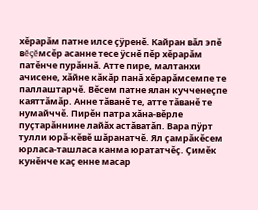хĕрарăм патне илсе çÿренĕ. Кайран вăл эпĕ вĕçĕмсĕр асанне тесе ÿснĕ пĕр хĕрарăм патĕнче пурăннă. Атте пире, малтанхи ачисене, хăйне кăкăр панă хĕрарăмсемпе те паллаштарчĕ. Вĕсем патне ялан кучченеçпе каяттăмăр. Анне тăванĕ те, атте тăванĕ те нумайччĕ. Пирĕн патра хăна-вĕрле пуçтарăннине лайăх астăватăп. Вара пÿрт тулли юрă-кĕвĕ шăранатчĕ. Ял çамрăкĕсем юрласа-ташласа канма юрататчĕç. Çимĕк кунĕнче каç енне масар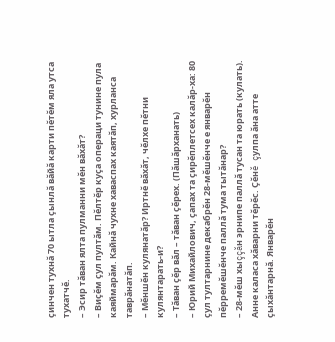çинчен тухнă 70 ытла çынлă вăйă карти пĕтĕм яла утса тухатчĕ.
– Эсир тăван ялта пулманни мĕн вăхăт?
– Виçĕм çул пултăм. Пĕлтĕр куçа операци тунине пула каяймарăм. Кайнă чухне хаваспах каятăп, хурланса таврăнатăп.
– Мĕншĕн кулянатăр? Иртнĕ вăхăт, чĕлхе пĕтни кулянтарать-и?
– Тăван çĕр вăл – тăван çĕрех. (Пăшăрханать)
– Юрий Михайлович, çапах та çирĕплетсех калăр-ха: 80 çул тултарнине декабрĕн 28-мĕшĕнче е январĕн пĕрремĕшĕнче паллă тума тытăнар?
– 28-мĕш хыççăн эрнипе паллă тусан та юрать (кулать). Анне каласа хăварни тĕрĕс. Çĕнĕ çулпа ăна атте çыхăнтарнă. Январĕн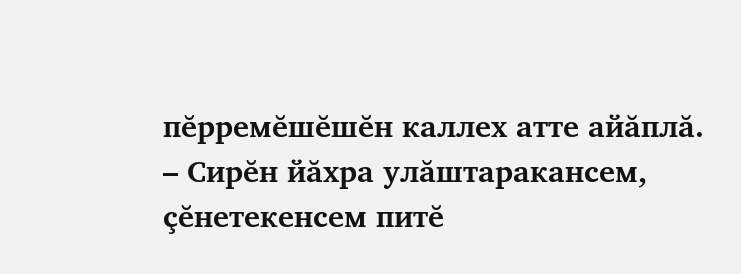пĕрремĕшĕшĕн каллех атте айăплă.
– Сирĕн йăхра улăштаракансем, çĕнетекенсем питĕ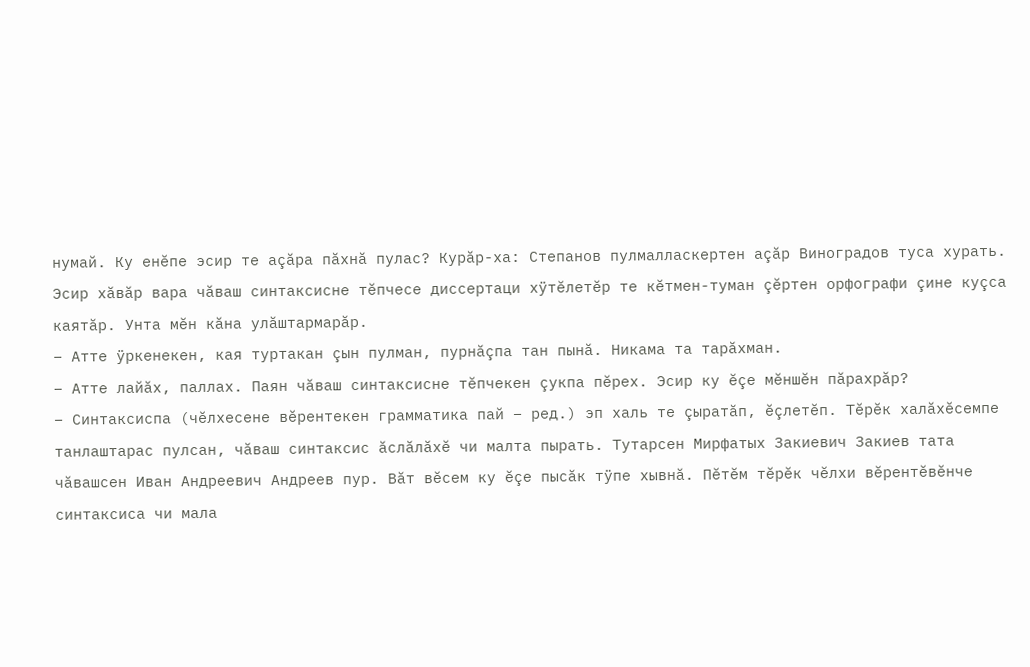нумай. Ку енĕпе эсир те аçăра пăхнă пулас? Курăр-ха: Степанов пулмалласкертен аçăр Виноградов туса хурать. Эсир хăвăр вара чăваш синтаксисне тĕпчесе диссертаци хÿтĕлетĕр те кĕтмен-туман çĕртен орфографи çине куçса каятăр. Унта мĕн кăна улăштармарăр.
– Атте ÿркенекен, кая туртакан çын пулман, пурнăçпа тан пынă. Никама та тарăхман.
– Атте лайăх, паллах. Паян чăваш синтаксисне тĕпчекен çукпа пĕрех. Эсир ку ĕçе мĕншĕн пăрахрăр?
– Синтаксиспа (чĕлхесене вĕрентекен грамматика пай – ред.) эп халь те çыратăп, ĕçлетĕп. Тĕрĕк халăхĕсемпе танлаштарас пулсан, чăваш синтаксис ăслăлăхĕ чи малта пырать. Тутарсен Мирфатых Закиевич Закиев тата чăвашсен Иван Андреевич Андреев пур. Вăт вĕсем ку ĕçе пысăк тÿпе хывнă. Пĕтĕм тĕрĕк чĕлхи вĕрентĕвĕнче синтаксиса чи мала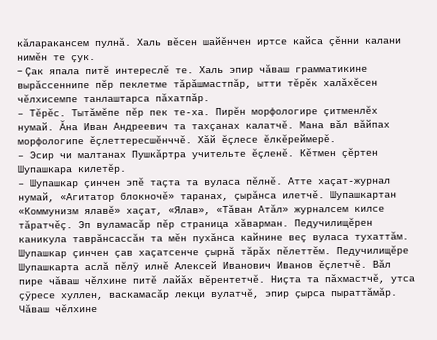кăларакансем пулнă. Халь вĕсен шайĕнчен иртсе кайса çĕнни калани нимĕн те çук.
– Çак япала питĕ интереслĕ те. Халь эпир чăваш грамматикине вырăссеннипе пĕр пеклетме тăрăшмастпăр, ытти тĕрĕк халăхĕсен чĕлхисемпе танлаштарса пăхатпăр.
– Тĕрĕс. Тытăмĕпе пĕр пек те-ха. Пирĕн морфологире çитменлĕх нумай. Ăна Иван Андреевич та тахçанах калатчĕ. Мана вăл вăйпах морфологипе ĕçлеттересшĕнччĕ. Хăй ĕçлесе ĕлкĕреймерĕ.
– Эсир чи малтанах Пушкăртра учительте ĕçленĕ. Кĕтмен çĕртен Шупашкара килетĕр.
– Шупашкар çинчен эпĕ таçта та вуласа пĕлнĕ. Атте хаçат-журнал нумай, «Агитатор блокночĕ» таранах, çырăнса илетчĕ. Шупашкартан «Коммунизм ялавĕ» хаçат, «Ялав», «Тăван Атăл» журналсем килсе тăратчĕç. Эп вуламасăр пĕр страница хăварман. Педучилищĕрен каникула таврăнсассăн та мĕн пухăнса кайнине веç вуласа тухаттăм. Шупашкар çинчен çав хаçатсенче çырнă тăрăх пĕлеттĕм. Педучилищĕре Шупашкарта аслă пĕлÿ илнĕ Алексей Иванович Иванов ĕçлетчĕ. Вăл пире чăваш чĕлхине питĕ лайăх вĕрентетчĕ. Ниçта та пăхмастчĕ, утса çÿресе хуллен, васкамасăр лекци вулатчĕ, эпир çырса пыраттăмăр. Чăваш чĕлхине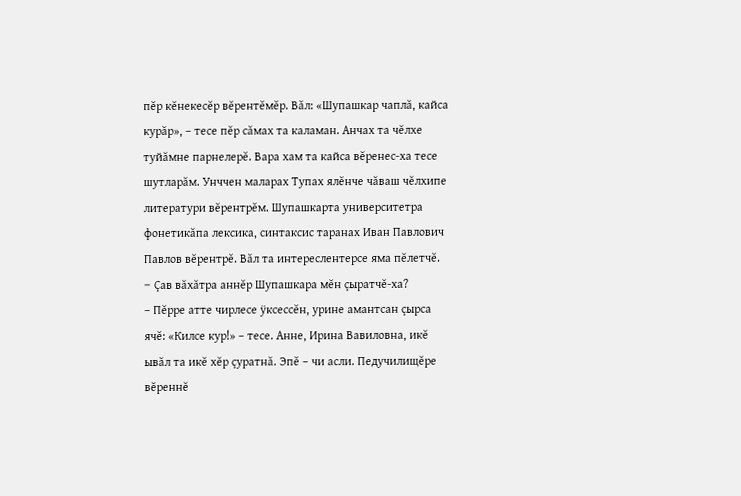пĕр кĕнекесĕр вĕрентĕмĕр. Вăл: «Шупашкар чаплă, кайса курăр», – тесе пĕр сăмах та каламан. Анчах та чĕлхе туйăмне парнелерĕ. Вара хам та кайса вĕренес-ха тесе шутларăм. Унччен маларах Тупах ялĕнче чăваш чĕлхипе литератури вĕрентрĕм. Шупашкарта университетра фонетикăпа лексика, синтаксис таранах Иван Павлович Павлов вĕрентрĕ. Вăл та интереслентерсе яма пĕлетчĕ.
– Çав вăхăтра аннĕр Шупашкара мĕн çыратчĕ-ха?
– Пĕрре атте чирлесе ÿксессĕн, урине амантсан çырса ячĕ: «Килсе кур!» – тесе. Анне, Ирина Вавиловна, икĕ ывăл та икĕ хĕр çуратнă. Эпĕ – чи асли. Педучилищĕре вĕреннĕ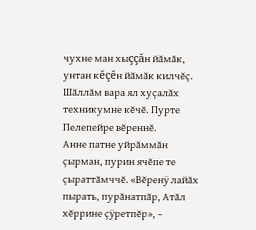чухне ман хыççăн йăмăк, унтан кĕçĕн йăмăк килчĕç. Шăллăм вара ял хуçалăх техникумне кĕчĕ. Пурте Пелепейре вĕреннĕ.
Анне патне уйрăммăн çырман, пурин ячĕпе те çыраттăмччĕ. «Вĕренÿ лайăх пырать, пурăнатпăр, Атăл хĕррине çÿретпĕр», –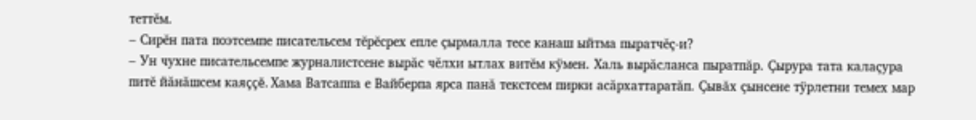теттĕм.
– Сирĕн пата поэтсемпе писательсем тĕрĕсрех епле çырмалла тесе канаш ыйтма пыратчĕç-и?
– Ун чухне писательсемпе журналистсене вырăс чĕлхи ытлах витĕм кÿмен. Халь вырăсланса пыратпăр. Çырура тата калаçура питĕ йăнăшсем каяççĕ. Хама Ватсаппа е Вайберпа ярса панă текстсем пирки асăрхаттаратăп. Çывăх çынсене тÿрлетни темех мар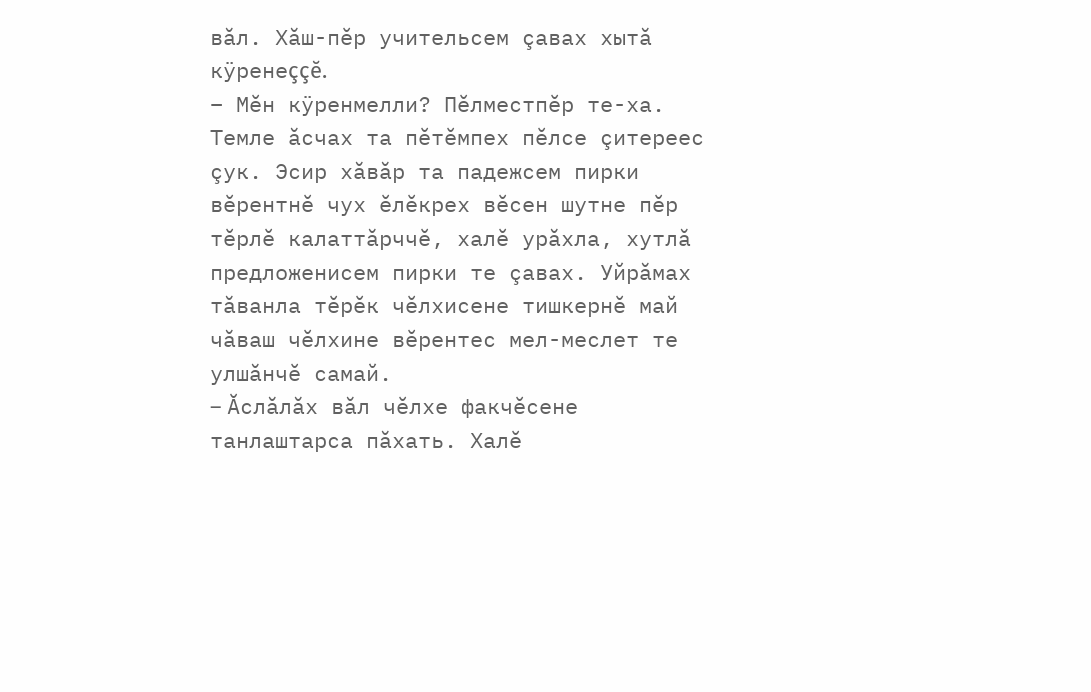вăл. Хăш-пĕр учительсем çавах хытă кÿренеççĕ.
– Мĕн кÿренмелли? Пĕлместпĕр те-ха. Темле ăсчах та пĕтĕмпех пĕлсе çитереес çук. Эсир хăвăр та падежсем пирки вĕрентнĕ чух ĕлĕкрех вĕсен шутне пĕр тĕрлĕ калаттăрччĕ, халĕ урăхла, хутлă предложенисем пирки те çавах. Уйрăмах тăванла тĕрĕк чĕлхисене тишкернĕ май чăваш чĕлхине вĕрентес мел-меслет те улшăнчĕ самай.
– Ăслăлăх вăл чĕлхе факчĕсене танлаштарса пăхать. Халĕ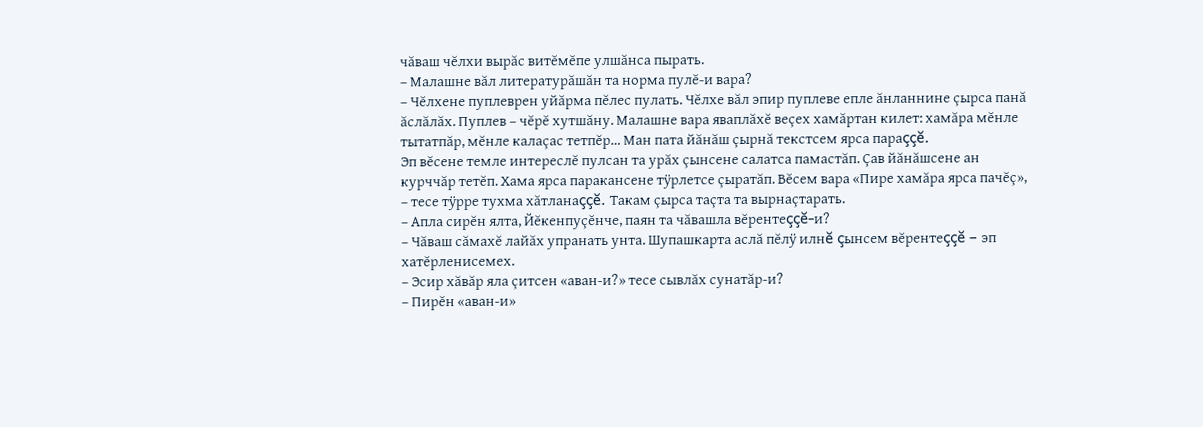чăваш чĕлхи вырăс витĕмĕпе улшăнса пырать.
– Малашне вăл литературăшăн та норма пулĕ-и вара?
– Чĕлхене пуплеврен уйăрма пĕлес пулать. Чĕлхе вăл эпир пуплеве епле ăнланнине çырса панă ăслăлăх. Пуплев – чĕрĕ хутшăну. Малашне вара яваплăхĕ веçех хамăртан килет: хамăра мĕнле тытатпăр, мĕнле калаçас тетпĕр… Ман пата йăнăш çырнă текстсем ярса параççĕ.
Эп вĕсене темле интереслĕ пулсан та урăх çынсене салатса памастăп. Çав йăнăшсене ан курччăр тетĕп. Хама ярса паракансене тÿрлетсе çыратăп. Вĕсем вара «Пире хамăра ярса пачĕç», – тесе тÿрре тухма хăтланаççĕ. Такам çырса таçта та вырнаçтарать.
– Апла сирĕн ялта, Йĕкенпуçĕнче, паян та чăвашла вĕрентеççĕ-и?
– Чăваш сăмахĕ лайăх упранать унта. Шупашкарта аслă пĕлÿ илнĕ çынсем вĕрентеççĕ – эп хатĕрленисемех.
– Эсир хăвăр яла çитсен «аван-и?» тесе сывлăх сунатăр-и?
– Пирĕн «аван-и»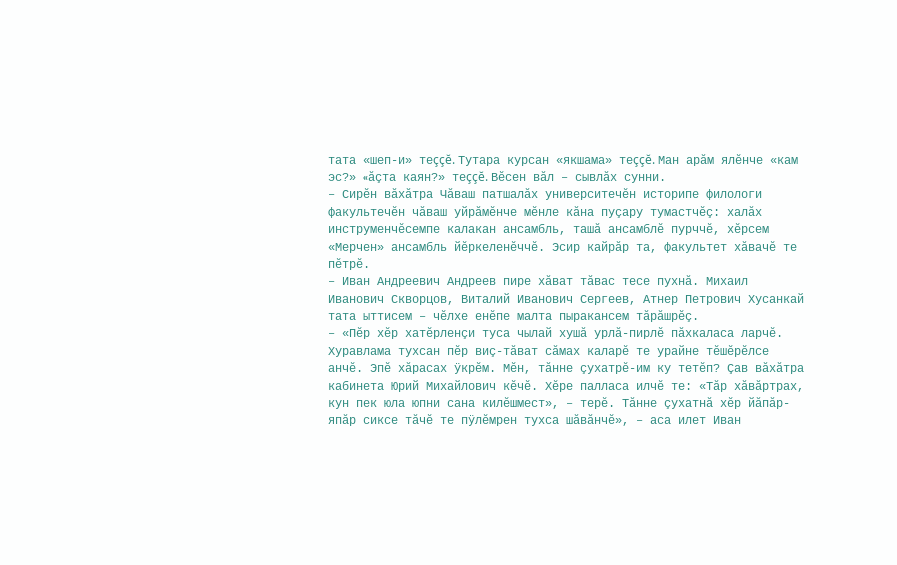тата «шеп-и» теççĕ. Тутара курсан «якшама» теççĕ. Ман арăм ялĕнче «кам эс?» «ăçта каян?» теççĕ. Вĕсен вăл – сывлăх сунни.
– Сирĕн вăхăтра Чăваш патшалăх университечĕн историпе филологи факультечĕн чăваш уйрăмĕнче мĕнле кăна пуçару тумастчĕç: халăх инструменчĕсемпе калакан ансамбль, ташă ансамблĕ пурччĕ, хĕрсем «Мерчен» ансамбль йĕркеленĕччĕ. Эсир кайрăр та, факультет хăвачĕ те пĕтрĕ.
– Иван Андреевич Андреев пире хăват тăвас тесе пухнă. Михаил Иванович Скворцов, Виталий Иванович Сергеев, Атнер Петрович Хусанкай тата ыттисем – чĕлхе енĕпе малта пыракансем тăрăшрĕç.
– «Пĕр хĕр хатĕрленçи туса чылай хушă урлă-пирлĕ пăхкаласа ларчĕ. Хуравлама тухсан пĕр виç-тăват сăмах каларĕ те урайне тĕшĕрĕлсе анчĕ. Эпĕ хăрасах ÿкрĕм. Мĕн, тăнне çухатрĕ-им ку тетĕп? Çав вăхăтра кабинета Юрий Михайлович кĕчĕ. Хĕре палласа илчĕ те: «Тăр хăвăртрах, кун пек юла юпни сана килĕшмест», – терĕ. Тăнне çухатнă хĕр йăпăр-япăр сиксе тăчĕ те пÿлĕмрен тухса шăвăнчĕ», – аса илет Иван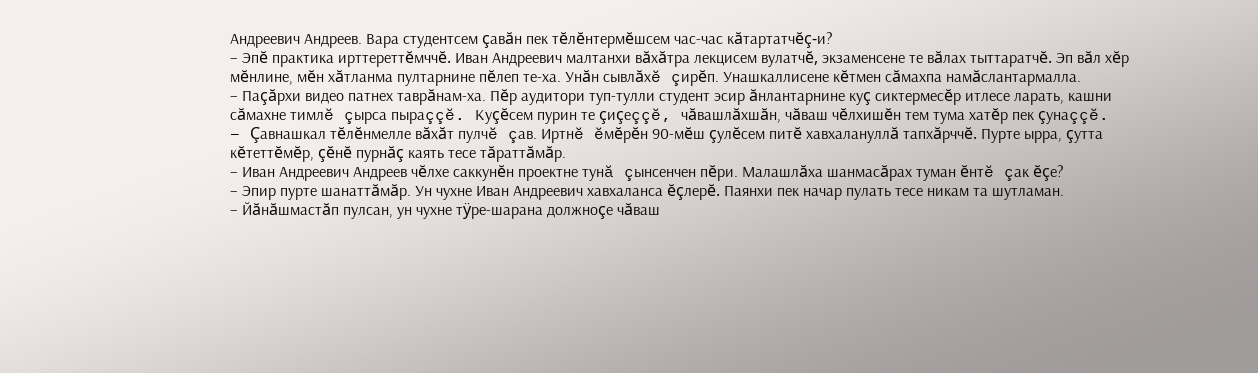Андреевич Андреев. Вара студентсем çавăн пек тĕлĕнтермĕшсем час-час кăтартатчĕç-и?
– Эпĕ практика ирттереттĕмччĕ. Иван Андреевич малтанхи вăхăтра лекцисем вулатчĕ, экзаменсене те вăлах тыттаратчĕ. Эп вăл хĕр мĕнлине, мĕн хăтланма пултарнине пĕлеп те-ха. Унăн сывлăхĕ çирĕп. Унашкаллисене кĕтмен сăмахпа намăслантармалла.
– Паçăрхи видео патнех таврăнам-ха. Пĕр аудитори туп-тулли студент эсир ăнлантарнине куç сиктермесĕр итлесе ларать, кашни сăмахне тимлĕ çырса пыраççĕ. Куçĕсем пурин те çиçеççĕ, чăвашлăхшăн, чăваш чĕлхишĕн тем тума хатĕр пек çунаççĕ.
– Çавнашкал тĕлĕнмелле вăхăт пулчĕ çав. Иртнĕ ĕмĕрĕн 90-мĕш çулĕсем питĕ хавхалануллă тапхăрччĕ. Пурте ырра, çутта кĕтеттĕмĕр, çĕнĕ пурнăç каять тесе тăраттăмăр.
– Иван Андреевич Андреев чĕлхе саккунĕн проектне тунă çынсенчен пĕри. Малашлăха шанмасăрах туман ĕнтĕ çак ĕçе?
– Эпир пурте шанаттăмăр. Ун чухне Иван Андреевич хавхаланса ĕçлерĕ. Паянхи пек начар пулать тесе никам та шутламан.
– Йăнăшмастăп пулсан, ун чухне тÿре-шарана должноçе чăваш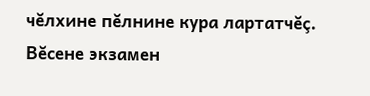чĕлхине пĕлнине кура лартатчĕç. Вĕсене экзамен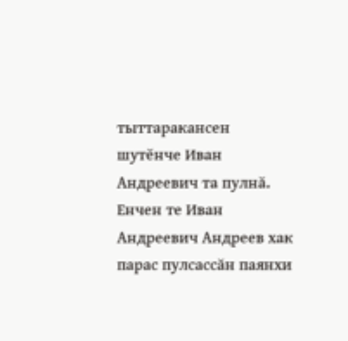тыттаракансен шутĕнче Иван Андреевич та пулнă. Енчен те Иван Андреевич Андреев хак парас пулсассăн паянхи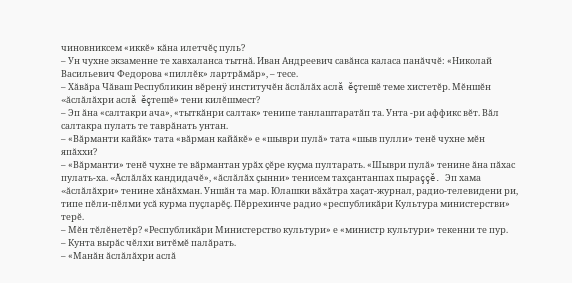чиновниксем «иккĕ» кăна илетчĕç пуль?
– Ун чухне экзаменне те хавхаланса тытнă. Иван Андреевич савăнса каласа панăччĕ: «Николай Васильевич Федорова «пиллĕк» лартрăмăр», – тесе.
– Хăвăра Чăваш Республикин вĕренÿ институчĕн ăслăлăх аслă ĕçтешĕ теме хистетĕр. Мĕншĕн «ăслăлăхри аслă ĕçтешĕ» тени килĕшмест?
– Эп ăна «салтакри ача», «тыткăнри салтак» тенипе танлаштаратăп та. Унта -ри аффикс вĕт. Вăл салтакра пулать те таврăнать унтан.
– «Вăрманти кайăк» тата «вăрман кайăкĕ» е «шыври пулă» тата «шыв пулли» тенĕ чухне мĕн япăххи?
– «Вăрманти» тенĕ чухне те вăрмантан урăх çĕре куçма пултарать. «Шыври пулă» тенине ăна пăхас пулать-ха. «Ăслăлăх кандидачĕ», «ăслăлăх çынни» тенисем тахçантанпах пыраççĕ. Эп хама «ăслăлăхри» тенине хăнăхман. Уншăн та мар. Юлашки вăхăтра хаçат-журнал, радио-телевидени ри, типе пĕли-пĕлми усă курма пуçларĕç. Пĕррехинче радио «республикăри Культура министерстви» терĕ.
– Мĕн тĕлĕнетĕр? «Республикăри Министерство культури» е «министр культури» текенни те пур.
– Кунта вырăс чĕлхи витĕмĕ палăрать.
– «Манăн ăслăлăхри аслă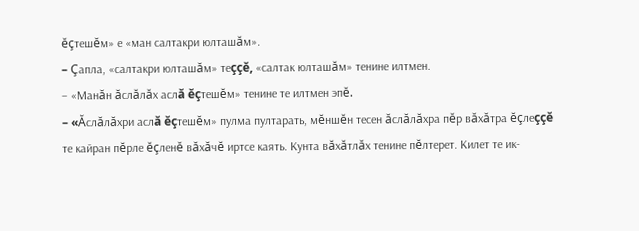ĕçтешĕм» е «ман салтакри юлташăм».
– Çапла, «салтакри юлташăм» теççĕ, «салтак юлташăм» тенине илтмен.
– «Манăн ăслăлăх аслă ĕçтешĕм» тенине те илтмен эпĕ.
– «Ăслăлăхри аслă ĕçтешĕм» пулма пултарать, мĕншĕн тесен ăслăлăхра пĕр вăхăтра ĕçлеççĕ те кайран пĕрле ĕçленĕ вăхăчĕ иртсе каять. Кунта вăхăтлăх тенине пĕлтерет. Килет те ик-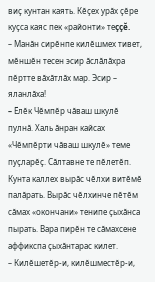виç кунтан каять. Кĕçех урăх çĕре куçса каяс пек «районти» теççĕ.
– Манăн сирĕнпе килĕшмех тивет, мĕншĕн тесен эсир ăслăлăхра пĕртте вăхăтлăх мар. Эсир – яланлăха!
– Ĕлĕк Чĕмпĕр чăваш шкулĕ пулнă. Халь ăнран кайсах «Чĕмпĕрти чăваш шкулĕ» теме пуçларĕç. Сăлтавне те пĕлетĕп. Кунта каллех вырăс чĕлхи витĕмĕ палăрать. Вырăс чĕлхинче пĕтĕм сăмах «окончани» тенипе çыхăнса пырать. Вара пирĕн те сăмахсене аффикспа çыхăнтарас килет.
– Килĕшетĕр-и, килĕшместĕр-и,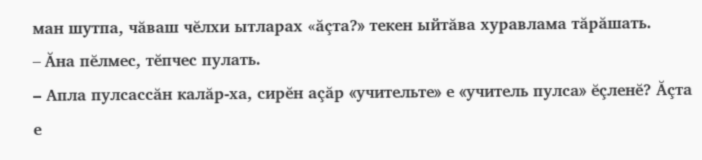ман шутпа, чăваш чĕлхи ытларах «ăçта?» текен ыйтăва хуравлама тăрăшать.
– Ăна пĕлмес, тĕпчес пулать.
– Апла пулсассăн калăр-ха, сирĕн аçăр «учительте» е «учитель пулса» ĕçленĕ? Ăçта е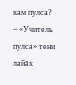кам пулса?
– «Учитель пулса» тени лайăх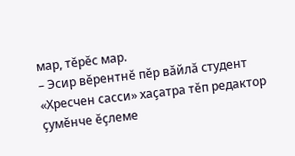мар, тĕрĕс мар.
– Эсир вĕрентнĕ пĕр вăйлă студент «Хресчен сасси» хаçатра тĕп редактор çумĕнче ĕçлеме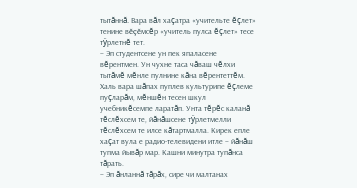тытăннă. Вара вăл хаçатра «учительте ĕçлет» тенине вĕçĕмсĕр «учитель пулса ĕçлет» тесе тÿрлетнĕ тет.
– Эп студентсене ун пек япаласене вĕрентмен. Ун чухне таса чăваш чĕлхи тытăмĕ мĕнле пулнине кăна вĕрентеттĕм. Халь вара шăпах пуплев культурипе ĕçлеме пуçларăм, мĕншĕн тесен шкул учебникĕсемпе ларатăп. Унта тĕрĕс каланă тĕслĕхсем те, йăнăшсене тÿрлетмелли тĕслĕхсем те илсе кăтартмалла. Кирек епле хаçат вула е радио-телевидени итле – йăнăш тупма йывăр мар. Кашни минутра тупăнса тăрать.
– Эп ăнланнă тăрăх, сире чи малтанах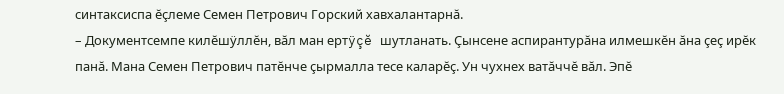синтаксиспа ĕçлеме Семен Петрович Горский хавхалантарнă.
– Документсемпе килĕшÿллĕн, вăл ман ертÿçĕ шутланать. Çынсене аспирантурăна илмешкĕн ăна çеç ирĕк панă. Мана Семен Петрович патĕнче çырмалла тесе каларĕç. Ун чухнех ватăччĕ вăл. Эпĕ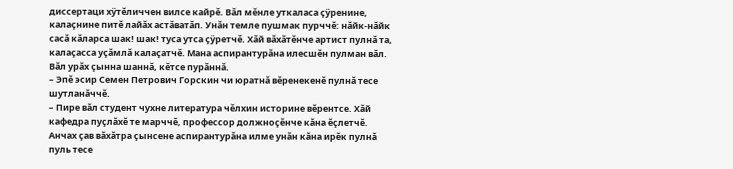диссертаци хÿтĕличчен вилсе кайрĕ. Вăл мĕнле уткаласа çÿренине, калаçнине питĕ лайăх астăватăп. Унăн темле пушмак пурччĕ: нăйк-нăйк сасă кăларса шак! шак! туса утса çÿретчĕ. Хăй вăхăтĕнче артист пулнă та, калаçасса уçăмлă калаçатчĕ. Мана аспирантурăна илесшĕн пулман вăл. Вăл урăх çынна шаннă, кĕтсе пурăннă.
– Эпĕ эсир Семен Петрович Горскин чи юратнă вĕренекенĕ пулнă тесе шутланăччĕ.
– Пире вăл студент чухне литература чĕлхин историне вĕрентсе. Хăй кафедра пуçлăхĕ те марччĕ, профессор должноçĕнче кăна ĕçлетчĕ. Анчах çав вăхăтра çынсене аспирантурăна илме унăн кăна ирĕк пулнă пуль тесе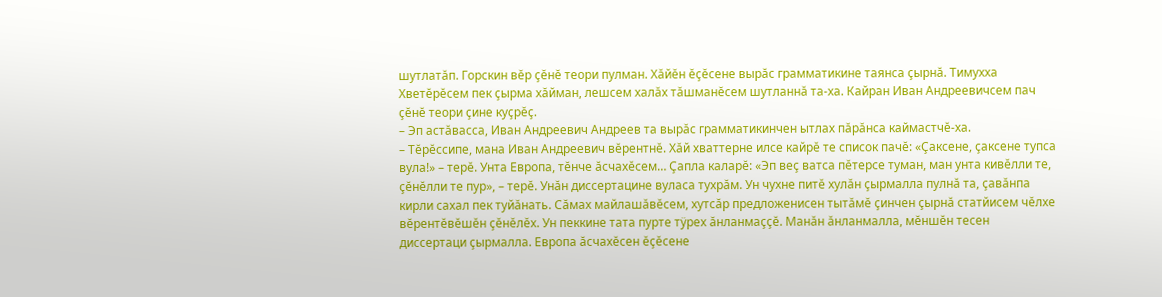шутлатăп. Горскин вĕр çĕнĕ теори пулман. Хăйĕн ĕçĕсене вырăс грамматикине таянса çырнă. Тимухха Хветĕрĕсем пек çырма хăйман, лешсем халăх тăшманĕсем шутланнă та-ха. Кайран Иван Андреевичсем пач çĕнĕ теори çине куçрĕç.
– Эп астăвасса, Иван Андреевич Андреев та вырăс грамматикинчен ытлах пăрăнса каймастчĕ-ха.
– Тĕрĕссипе, мана Иван Андреевич вĕрентнĕ. Хăй хваттерне илсе кайрĕ те список пачĕ: «Çаксене, çаксене тупса вула!» – терĕ. Унта Европа, тĕнче ăсчахĕсем… Çапла каларĕ: «Эп веç ватса пĕтерсе туман, ман унта кивĕлли те, çĕнĕлли те пур», – терĕ. Унăн диссертацине вуласа тухрăм. Ун чухне питĕ хулăн çырмалла пулнă та, çавăнпа кирли сахал пек туйăнать. Сăмах майлашăвĕсем, хутсăр предложенисен тытăмĕ çинчен çырнă статйисем чĕлхе вĕрентĕвĕшĕн çĕнĕлĕх. Ун пеккине тата пурте тÿрех ăнланмаççĕ. Манăн ăнланмалла, мĕншĕн тесен диссертаци çырмалла. Европа ăсчахĕсен ĕçĕсене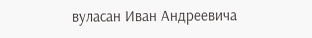вуласан Иван Андреевича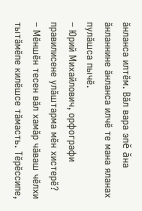ăнланса илтĕм. Вăл вара эпĕ ăна ăнланнине ăнланса илчĕ те мана яланах пулăшса пычĕ.
– Юрий Михайлович, орфографи правилисене улăштарма мĕн хистерĕ?
– Мĕншĕн тесен вăл хамăр чăваш чĕлхи тытăмĕпе килĕшсе тăмасть. Тĕрĕссипе,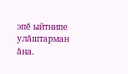эпĕ ыйтнипе улăштарман ăна.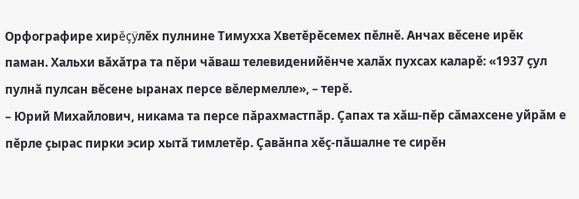Орфографире хирĕçÿлĕх пулнине Тимухха Хветĕрĕсемех пĕлнĕ. Анчах вĕсене ирĕк паман. Хальхи вăхăтра та пĕри чăваш телевиденийĕнче халăх пухсах каларĕ: «1937 çул пулнă пулсан вĕсене ыранах персе вĕлермелле», – терĕ.
– Юрий Михайлович, никама та персе пăрахмастпăр. Çапах та хăш-пĕр сăмахсене уйрăм е пĕрле çырас пирки эсир хытă тимлетĕр. Çавăнпа хĕç-пăшалне те сирĕн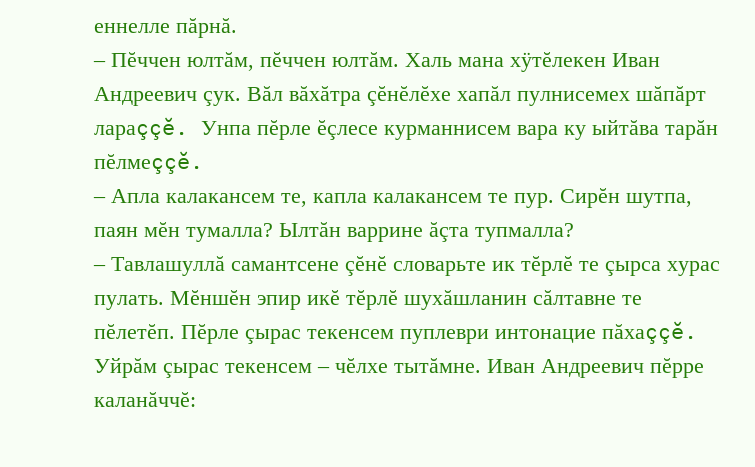еннелле пăрнă.
– Пĕччен юлтăм, пĕччен юлтăм. Халь мана хÿтĕлекен Иван Андреевич çук. Вăл вăхăтра çĕнĕлĕхе хапăл пулнисемех шăпăрт лараççĕ. Унпа пĕрле ĕçлесе курманнисем вара ку ыйтăва тарăн пĕлмеççĕ.
– Апла калакансем те, капла калакансем те пур. Сирĕн шутпа, паян мĕн тумалла? Ылтăн варрине ăçта тупмалла?
– Тавлашуллă самантсене çĕнĕ словарьте ик тĕрлĕ те çырса хурас пулать. Мĕншĕн эпир икĕ тĕрлĕ шухăшланин сăлтавне те пĕлетĕп. Пĕрле çырас текенсем пуплеври интонацие пăхаççĕ. Уйрăм çырас текенсем – чĕлхе тытăмне. Иван Андреевич пĕрре каланăччĕ: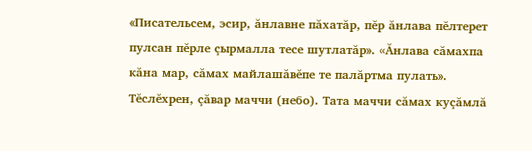«Писательсем, эсир, ăнлавне пăхатăр, пĕр ăнлава пĕлтерет пулсан пĕрле çырмалла тесе шутлатăр». «Ăнлава сăмахпа кăна мар, сăмах майлашăвĕпе те палăртма пулать». Тĕслĕхрен, çăвар маччи (небо). Тата маччи сăмах куçăмлă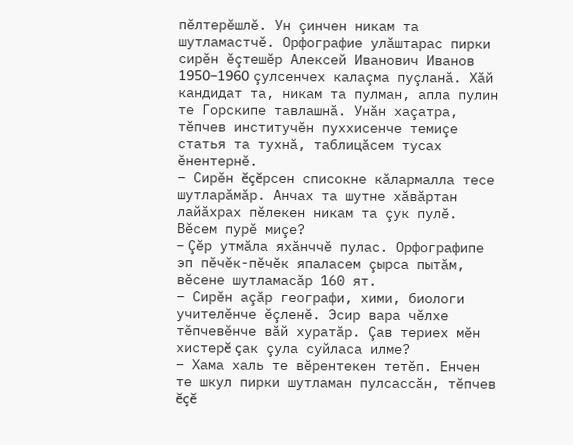пĕлтерĕшлĕ. Ун çинчен никам та шутламастчĕ. Орфографие улăштарас пирки сирĕн ĕçтешĕр Алексей Иванович Иванов 1950–1960 çулсенчех калаçма пуçланă. Хăй кандидат та, никам та пулман, апла пулин те Горскипе тавлашнă. Унăн хаçатра, тĕпчев институчĕн пуххисенче темиçе статья та тухнă, таблицăсем тусах ĕнентернĕ.
– Сирĕн ĕçĕрсен списокне кăлармалла тесе шутларăмăр. Анчах та шутне хăвăртан лайăхрах пĕлекен никам та çук пулĕ. Вĕсем пурĕ миçе?
– Çĕр утмăла яхăнччĕ пулас. Орфографипе эп пĕчĕк-пĕчĕк япаласем çырса пытăм, вĕсене шутламасăр 160 ят.
– Сирĕн аçăр географи, хими, биологи учителĕнче ĕçленĕ. Эсир вара чĕлхе тĕпчевĕнче вăй хуратăр. Çав териех мĕн хистерĕ çак çула суйласа илме?
– Хама халь те вĕрентекен тетĕп. Енчен те шкул пирки шутламан пулсассăн, тĕпчев ĕçĕ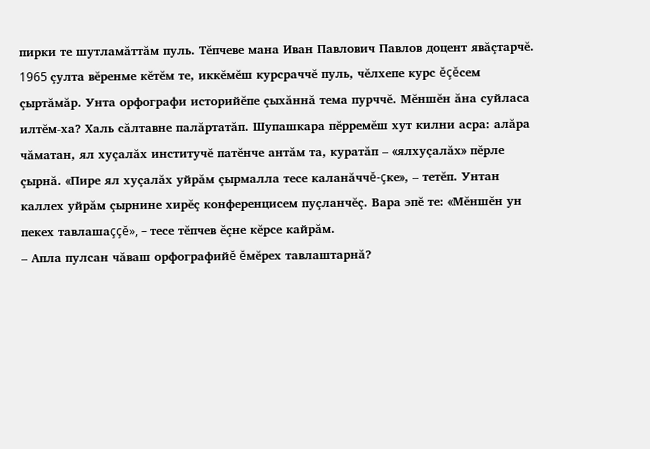пирки те шутламăттăм пуль. Тĕпчеве мана Иван Павлович Павлов доцент явăçтарчĕ. 1965 çулта вĕренме кĕтĕм те, иккĕмĕш курсраччĕ пуль, чĕлхепе курс ĕçĕсем çыртăмăр. Унта орфографи историйĕпе çыхăннă тема пурччĕ. Мĕншĕн ăна суйласа илтĕм-ха? Халь сăлтавне палăртатăп. Шупашкара пĕрремĕш хут килни асра: алăра чăматан, ял хуçалăх институчĕ патĕнче антăм та, куратăп – «ялхуçалăх» пĕрле çырнă. «Пире ял хуçалăх уйрăм çырмалла тесе каланăччĕ-çке», – тетĕп. Унтан каллех уйрăм çырнине хирĕç конференцисем пуçланчĕç. Вара эпĕ те: «Мĕншĕн ун пекех тавлашаççĕ», – тесе тĕпчев ĕçне кĕрсе кайрăм.
– Апла пулсан чăваш орфографийĕ ĕмĕрех тавлаштарнă?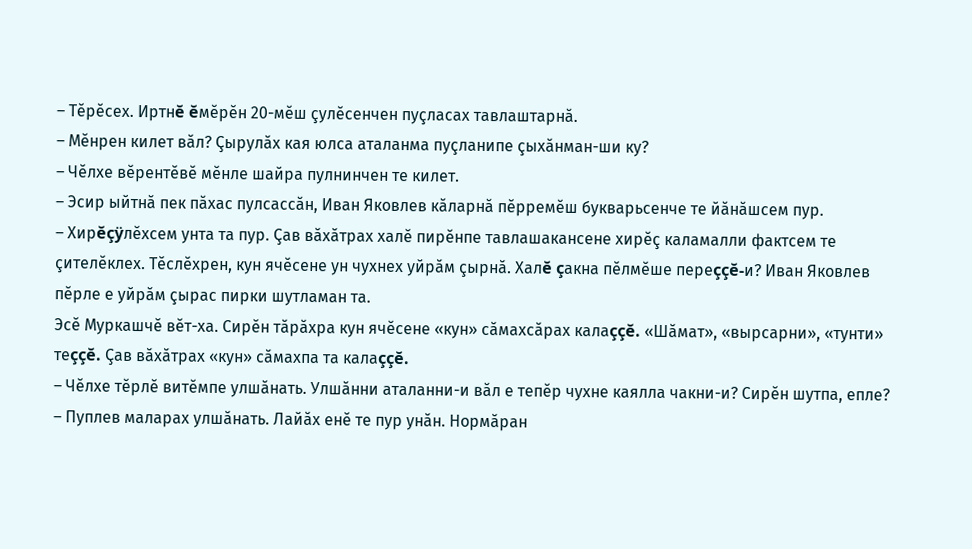– Тĕрĕсех. Иртнĕ ĕмĕрĕн 20-мĕш çулĕсенчен пуçласах тавлаштарнă.
– Мĕнрен килет вăл? Çырулăх кая юлса аталанма пуçланипе çыхăнман-ши ку?
– Чĕлхе вĕрентĕвĕ мĕнле шайра пулнинчен те килет.
– Эсир ыйтнă пек пăхас пулсассăн, Иван Яковлев кăларнă пĕрремĕш букварьсенче те йăнăшсем пур.
– Хирĕçÿлĕхсем унта та пур. Çав вăхăтрах халĕ пирĕнпе тавлашакансене хирĕç каламалли фактсем те çителĕклех. Тĕслĕхрен, кун ячĕсене ун чухнех уйрăм çырнă. Халĕ çакна пĕлмĕше переççĕ-и? Иван Яковлев пĕрле е уйрăм çырас пирки шутламан та.
Эсĕ Муркашчĕ вĕт-ха. Сирĕн тăрăхра кун ячĕсене «кун» сăмахсăрах калаççĕ. «Шăмат», «вырсарни», «тунти» теççĕ. Çав вăхăтрах «кун» сăмахпа та калаççĕ.
– Чĕлхе тĕрлĕ витĕмпе улшăнать. Улшăнни аталанни-и вăл е тепĕр чухне каялла чакни-и? Сирĕн шутпа, епле?
– Пуплев маларах улшăнать. Лайăх енĕ те пур унăн. Нормăран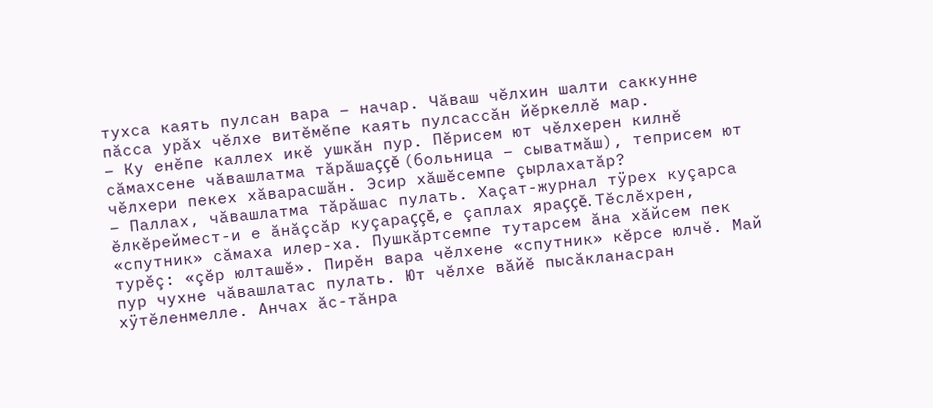тухса каять пулсан вара – начар. Чăваш чĕлхин шалти саккунне пăсса урăх чĕлхе витĕмĕпе каять пулсассăн йĕркеллĕ мар.
– Ку енĕпе каллех икĕ ушкăн пур. Пĕрисем ют чĕлхерен килнĕ сăмахсене чăвашлатма тăрăшаççĕ (больница – сыватмăш), теприсем ют чĕлхери пекех хăварасшăн. Эсир хăшĕсемпе çырлахатăр?
– Паллах, чăвашлатма тăрăшас пулать. Хаçат-журнал тÿрех куçарса ĕлкĕреймест-и е ăнăçсăр куçараççĕ, е çаплах яраççĕ. Тĕслĕхрен, «спутник» сăмаха илер-ха. Пушкăртсемпе тутарсем ăна хăйсем пек турĕç: «çĕр юлташĕ». Пирĕн вара чĕлхене «спутник» кĕрсе юлчĕ. Май пур чухне чăвашлатас пулать. Ют чĕлхе вăйĕ пысăкланасран хÿтĕленмелле. Анчах ăс-тăнра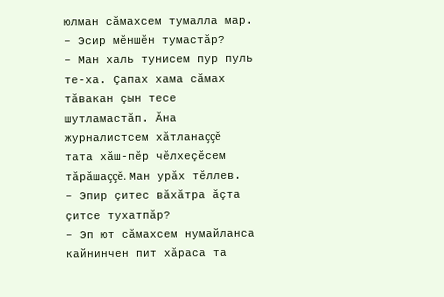юлман сăмахсем тумалла мар.
– Эсир мĕншĕн тумастăр?
– Ман халь тунисем пур пуль те-ха. Çапах хама сăмах тăвакан çын тесе шутламастăп. Ăна журналистсем хăтланаççĕ тата хăш-пĕр чĕлхеçĕсем тăрăшаççĕ. Ман урăх тĕллев.
– Эпир çитес вăхăтра ăçта çитсе тухатпăр?
– Эп ют сăмахсем нумайланса кайнинчен пит хăраса та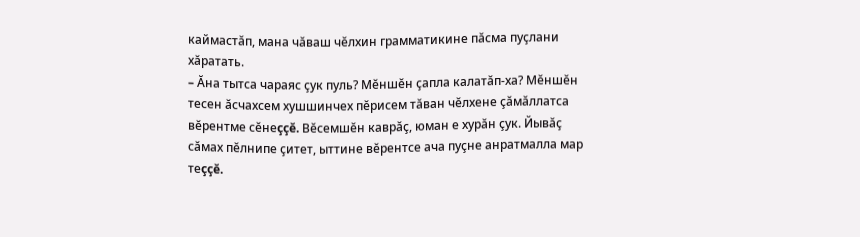каймастăп, мана чăваш чĕлхин грамматикине пăсма пуçлани хăратать.
– Ăна тытса чараяс çук пуль? Мĕншĕн çапла калатăп-ха? Мĕншĕн тесен ăсчахсем хушшинчех пĕрисем тăван чĕлхене çăмăллатса вĕрентме сĕнеççĕ. Вĕсемшĕн каврăç, юман е хурăн çук. Йывăç сăмах пĕлнипе çитет, ыттине вĕрентсе ача пуçне анратмалла мар теççĕ.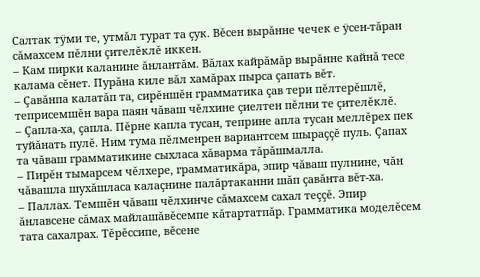Салтак тÿми те, утмăл турат та çук. Вĕсен вырăнне чечек е ÿсен-тăран сăмахсем пĕлни çителĕклĕ иккен.
– Кам пирки каланине ăнлантăм. Вăлах кайрăмăр вырăнне кайнă тесе калама сĕнет. Пурăна киле вăл хамăрах пырса çапать вĕт.
– Çавăнпа калатăп та, сирĕншĕн грамматика çав тери пĕлтерĕшлĕ, теприсемшĕн вара паян чăваш чĕлхине çиелтен пĕлни те çителĕклĕ.
– Çапла-ха, çапла. Пĕрне капла тусан, теприне апла тусан меллĕрех пек туйăнать пулĕ. Ним тума пĕлменрен вариантсем шыраççĕ пуль. Çапах та чăваш грамматикине сыхласа хăварма тăрăшмалла.
– Пирĕн тымарсем чĕлхере, грамматикăра, эпир чăваш пулнине, чăн чăвашла шухăшласа калаçнине палăртаканни шăп çавăнта вĕт-ха.
– Паллах. Темшĕн чăваш чĕлхинче сăмахсем сахал теççĕ. Эпир ăнлавсене сăмах майлашăвĕсемпе кăтартатпăр. Грамматика моделĕсем тата сахалрах. Тĕрĕссипе, вĕсене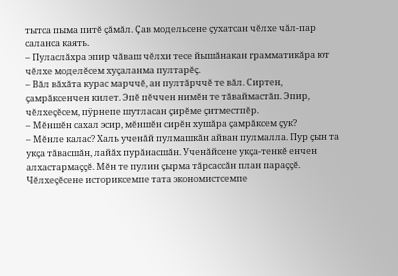тытса пыма питĕ çăмăл. Çав модельсене çухатсан чĕлхе чăл-пар саланса каять.
– Пуласлăхра эпир чăваш чĕлхи тесе йышăнакан грамматикăра ют чĕлхе моделĕсем хуçаланма пултарĕç.
– Вăл вăхăта курас марччĕ, ан пултăрччĕ те вăл. Сиртен, çамрăксенчен килет. Эпĕ пĕччен нимĕн те тăваймастăп. Эпир, чĕлхеçĕсем, пÿрнепе шутласан çирĕме çитместпĕр.
– Мĕншĕн сахал эсир, мĕншĕн сирĕн хушăра çамрăксем çук?
– Мĕнле калас? Халь ученăй пулмашкăн айван пулмалла. Пур çын та укçа тăвасшăн, лайăх пурăнасшăн. Ученăйсене укçа-тенкĕ енчен алхастармаççĕ. Мĕн те пулин çырма тăрсассăн план параççĕ. Чĕлхеçĕсене историксемпе тата экономистсемпе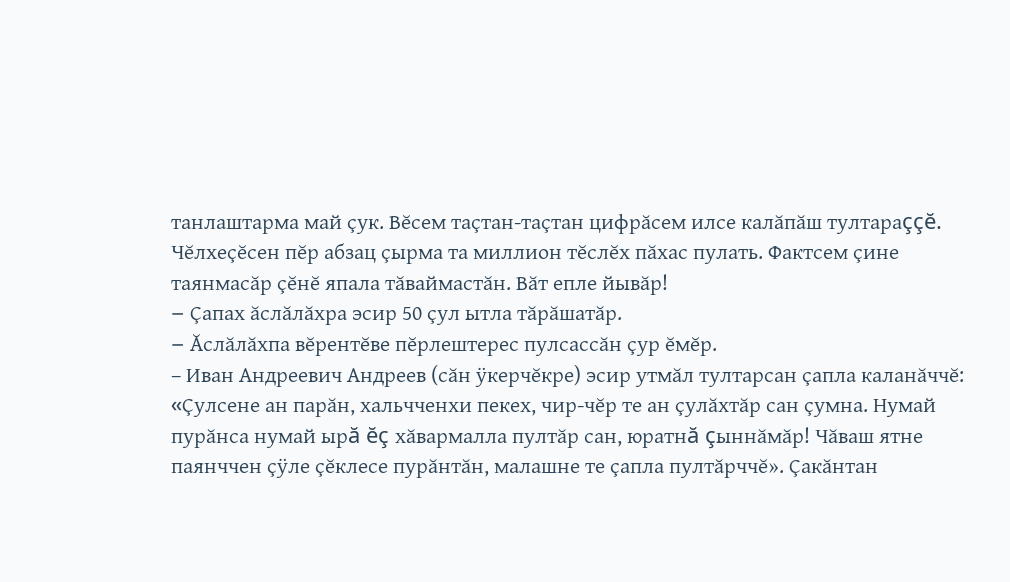танлаштарма май çук. Вĕсем таçтан-таçтан цифрăсем илсе калăпăш тултараççĕ. Чĕлхеçĕсен пĕр абзац çырма та миллион тĕслĕх пăхас пулать. Фактсем çине таянмасăр çĕнĕ япала тăваймастăн. Вăт епле йывăр!
– Çапах ăслăлăхра эсир 50 çул ытла тăрăшатăр.
– Ăслăлăхпа вĕрентĕве пĕрлештерес пулсассăн çур ĕмĕр.
– Иван Андреевич Андреев (сăн ÿкерчĕкре) эсир утмăл тултарсан çапла каланăччĕ: «Çулсене ан парăн, хальчченхи пекех, чир-чĕр те ан çулăхтăр сан çумна. Нумай пурăнса нумай ырă ĕç хăвармалла пултăр сан, юратнă çыннăмăр! Чăваш ятне паянччен çÿле çĕклесе пурăнтăн, малашне те çапла пултăрччĕ». Çакăнтан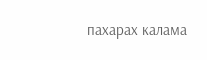пахарах калама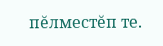пĕлместĕп те.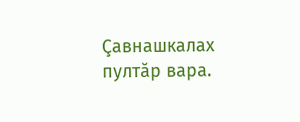Çавнашкалах пултăр вара.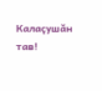Калаçушăн тав!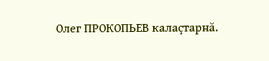Олег ПРОКОПЬЕВ калаçтарнă.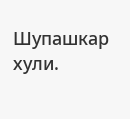Шупашкар хули.